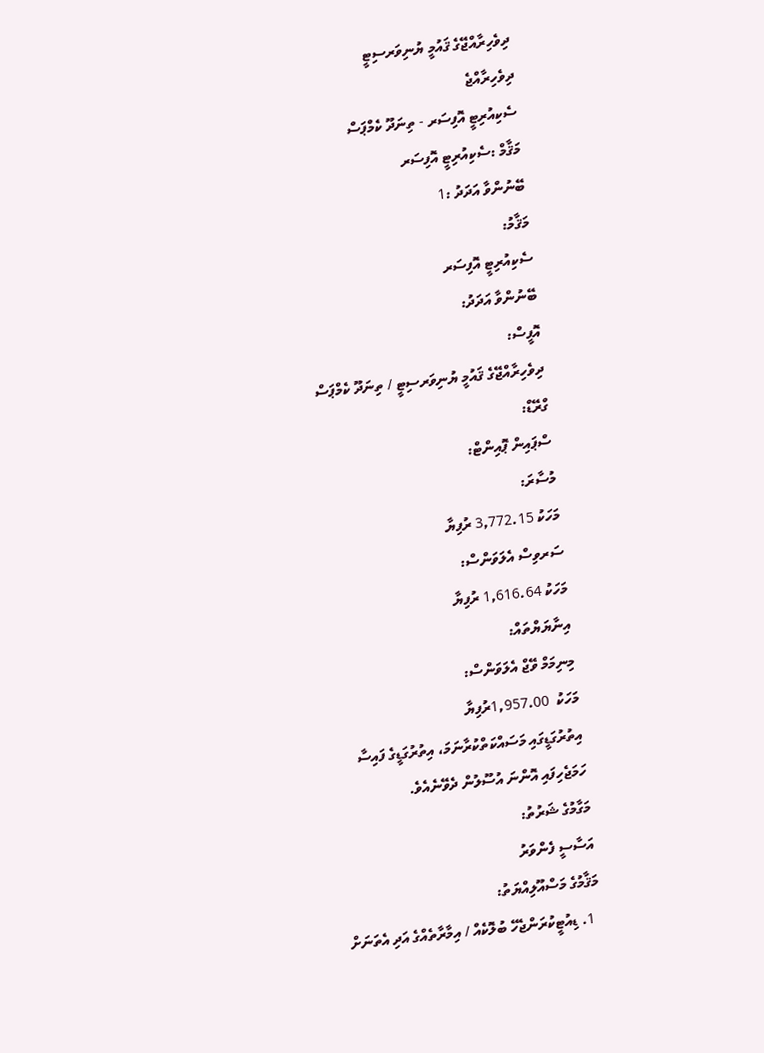ދިވެހިރާއްޖޭގެ ޤައުމީ ޔުނިވަރސިޓީ
ދިވެހިރާއްޖެ
ސެކިއުރިޓީ އޮފިސަރ - ތިނަދޫ ކެމްޕަސް
މަޤާމް :ސެކިއުރިޓީ އޮފިސަރ
ބޭނުންވާ އަދަދު :1
މަޤާމު:
ސެކިއުރިޓީ އޮފިސަރ
ބޭނުންވާ އަދަދު:
އޮފީސް:
ދިވެހިރާއްޖޭގެ ޤައުމީ ޔުނިވަރސިޓީ / ތިނަދޫ ކެމްޕަސް
ގްރޭޑް:
ސްޕައިން ޕޮއިންޓް:
މުސާރަ:
މަހަކު 3,772.15 ރުފިޔާ
ސަރވިސް އެލަވަންސް:
މަހަކު 1,616.64 ރުފިޔާ
އިނާޔަޔްތައް:
މިނިމަމް ވޭޖް އެލަވަންސް:
މަހަކު  1,957.00ރުފިޔާ
އިތުރުގަޑީގައި މަސައްކަތްކުރާނަމަ، އިތުރުގަޑީގެ ފައިސާ ހަމަޖެހިފައި އޮންނަ އުސޫލުން ދެވޭނެއެވެ.
މަގާމުގެ ޝަރުތު:
އަސާސީ ފެންވަރު
މަޤާމުގެ މަސްއޫލިއްޔަތު:
  1. ޑިއުޓީކުރަންޖެހޭ ބުލޮކެއް / އިމާރާތެއްގެ އަދި އެތަނަށް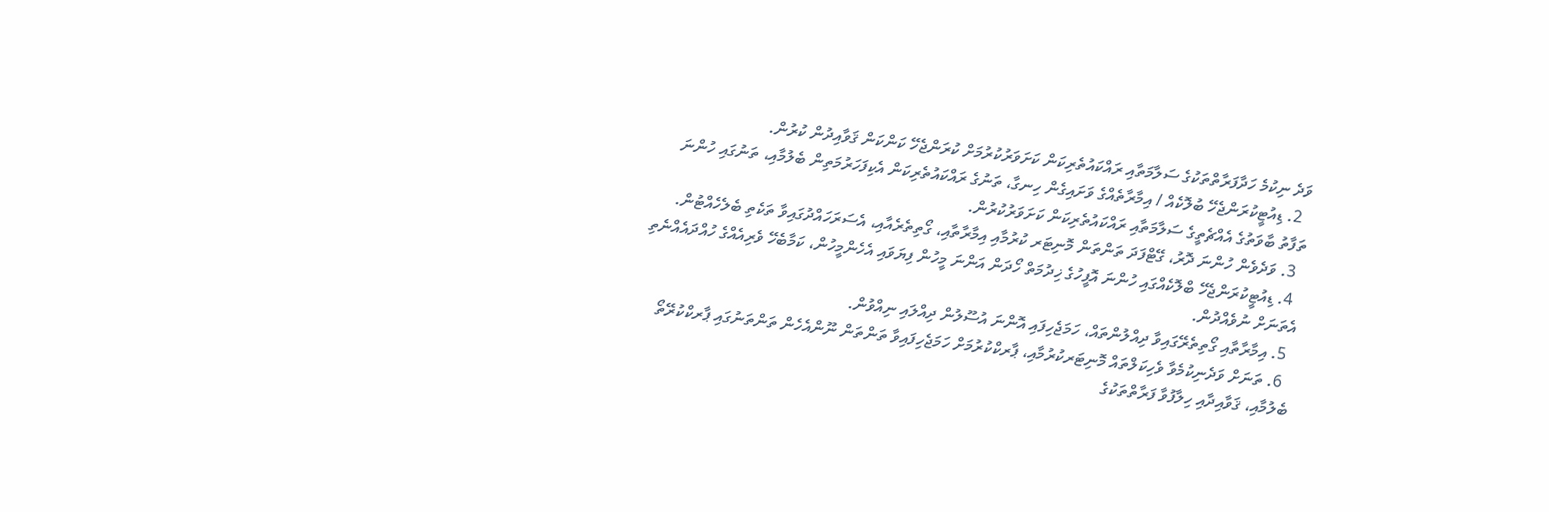ވަދެ ނިކުމެ ހަދާފަރާތްތަކުގެ ސަލާމަތާއި ރައްކައުތެރިކަން ކަށަވަރުކުރުމަށް ކުރަންޖެހޭ ކަންކަން ޤަވާއިދުން ކުރުން.
  2. ޑިއުޓީކުރަންޖެހޭ ބުލޮކެއް / އިމާރާތެއްގެ ވަށައިގެން ހިނގާ، ތަނުގެ ރައްކައުތެރިކަން އެކިފަހަރުމަތިން ބެލުމާއި، ތަނުގައި ހުންނަ ތަފާތު ބާވަތުގެ އެއްޗެތީގެ ސަލާމަތާއި ރައްކައުތެރިކަން ކަށަވަރުކުރުން.
  3. ވަދެވެން ހުންނަ ދޮރު، ގޭޓްފަދަ ތަންތަން މޮނިޓަރ ކުރުމާއި އިމާރާތާއި، ގޯތިތެރެއާއި، އެސަރަހައްދުގައިވާ ތަކެތި ބެލެހެއްޓުން.
  4. ޑިއުޓީކުރަންޖެހޭ ބްލޮކެއްގައި ހުންނަ އޮފީހުގެ ޚިދުމަތް ހޯދަން އަންނަ މީހުން ފިޔަވައި އެހެންމީހުން، ކަމާބެހޭ ވެރިއެއްގެ ހުއްދައެއްނެތި އެތަނަށް ނުވެއްދުން.
  5. އިމާރާތާއި ގޯތިތެރޭގައިވާ ދިއްލުންތައް، ހަމަޖެހިފައި އޮންނަ އުސޫލުން ދިއްލައި ނިއްވުން.
  6. ތަނަށް ވަދެނިކުމެވާ ވެހިކަލްތައް މޮނިޓަރކުރުމާއި، ޕާރކްކުރުމަށް ހަމަޖެހިފައިވާ ތަންތަން ނޫންއެހެން ތަންތަނުގައި ޕާރކްކުރޭތޯ ބެލުމާއި، ޤަވާއިދާއި ހިލާފުވާ ފަރާތްތަކުގެ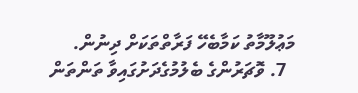މަޢުލޫމާތު ކަމާބެހޭ ފަރާތްތަކަށް ދިނުން.
  7. ވޮޗަރުންގެ ބެލުމުގެދަށުގައިވާ ތަންތަން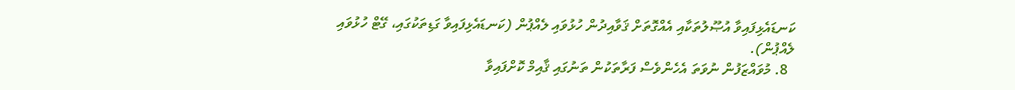ކަނޑައެޅިފައިވާ އުޞޫލުތަކާއި އެއްގޮތަށް ޤަވާއިދުން ހުޅުވައި ލެއްޕުން (ކަނޑައެޅިފައިވާ ގަޑިތަކުގައި، ގޭޓް ހުޅުވައި ލެއްޕުން).
  8. މުވައްޒަފުން ނުވަތަ އެހެންވެސް ފަރާތަކުން ތަނުގައި ޤާއިމް ކޮށްފައިވާ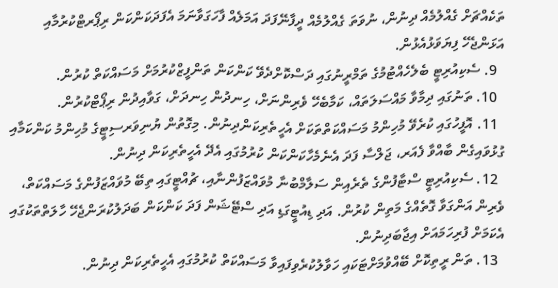ތަކެއްޗަށް ގެއްލުމެއް ދިނުން، ނުވަތަ ގެއްލުމެއް ދީފާނޭފަދަ އަމަލެއް ފާހަގަވާނަމަ އެފަދަކަންކަން ރިޕޯރޓްކުރުމާއި އަޅަންޖެހޭ ފިޔަވަޅުއެޅުން.
  9. ސެކިއުރިޓީ ބެލެހެއްޓުމުގެ ތަމްރީނުގައި ދަސްކޮށްދެވޭ ކަންކަން ތަންފީޒްކުރުމަށް މަސައްކަތް ކުރުން.
  10. ތަނުގައި ދިމާވާ މައްސަލަތައް، ކަމާބެހޭ ވެރިންނަށް، ހިނދުން ހިނދަށް، ގަވާއިދުން ރިޕޯޓްކުރުން.
  11. އޮފީހުގައި ކުރެވޭ މުހިންމު މަސައްކަތްތަކަށް އެހީތެރިކަންދިނުން. މިގޮތުން ޔުނިވަރސިޓީގެ މުހިންމު ކަންކަމާއި ގުޅުވައިގެން ބާއްވާ ފެއަރ، ޖަލްސާ ފަދަ އެނެމެހާކަންކަން ކުރުމުގައި އެދޭ އެހީތެރިކަން ދިނުން.
  12. ސެކިއުރިޓީ ސްޓާފުންގެ ތެރެއިން ސަލާމްބުނާ މުވައްޒަފުންނާއި، ޗުއްޓީގައި ތިބޭ މުވައްޒަފުންގެ މަސައްކަތް، ވެރިން އަންގަވާ ގޮތެއްގެ މަތިން ކުރުން. އަދި ޑިއުޓީގަޑި އަދި ސްޓޭޝަން ފަދަ ކަންކަން ބަދަލުކުރަންޖެހޭ ހާލަތްތަކުގައި އެކަމަށް ފުރިހަމައަށް އިޖާބަދިނުން.
  13. ތަން ރީތިކޮށް ބޭއްވުމަށްޓަކައި ހަވާލުކުރެވިފައިވާ މަސައްކަތް ކުރުމުގައި އެހީތެރިކަން ދިނުން.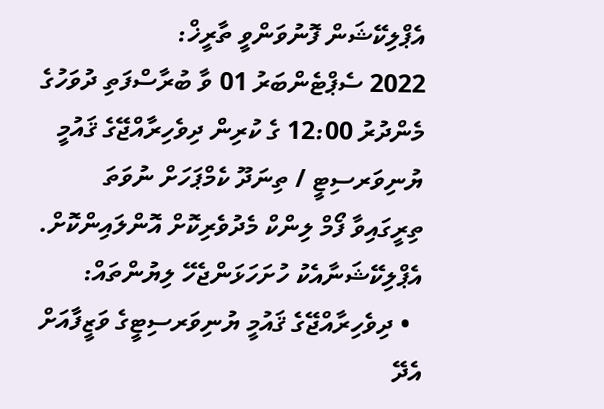އެޕްލިކޭޝަން ފޮނުވަންވީ ތާރީޚް:
2022 ސެޕްޓެންބަރު 01 ވާ ބުރާސްފަތި ދުވަހުގެ މެންދުރު 12:00 ގެ ކުރިން ދިވެހިރާއްޖޭގެ ޤައުމީ ޔުނިވަރސިޓީ / ތިނަދޫ ކެމްޕަހަށް ނުވަތަ ތިރީގައިވާ ފޯމް ލިންކް މެދުވެރިކޮށް އޮންލައިންކޮށް.
އެޕްލިކޭޝަނާއެކު ހުށަހަޅަންޖެހޭ ލިޔުންތައް:
  • ދިވެހިރާއްޖޭގެ ޤައުމީ ޔުނިވަރސިޓީގެ ވަޒީފާއަށް އެދޭ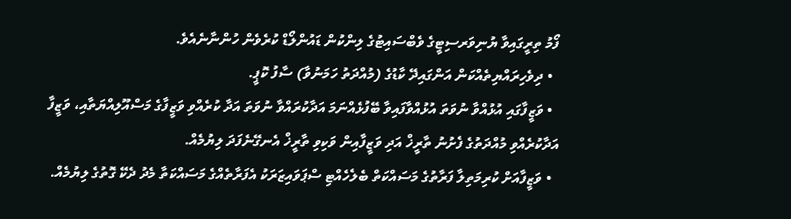ފޯމު ތިރީގައިވާ ޔުނިވަރސިޓީގެ ވެބްސައިޓުގެ ލިންކުން ޑައުންލޯޑް ކުރެވެން ހުންނާނެއެވެ.
  • ދިވެހިރައްޔިތެއްކަން އަންގައިދޭ ކާޑުގެ (މުއްދަތު ހަމަނުވާ) ސާފު ކޮޕީ.
  • ވަޒީފާގައި އުޅުއްވާ ނުވަތަ އުޅުއްވާފައިވާ ބޭފުޅެއްނަމަ އަދާކުރައްވާ ނުވަތަ އަދާ ކުރެއްވި ވަޒީފާގެ މަސްއޫލިއްޔަތާއި، ވަޒީފާ އަދާކުރެއްވި މުއްދަތުގެ ފެށުނު ތާރީޚް އަދި ވަޒީފާއިން ވަކިވި ތާރީޚް އެނގޭނެފަދަ ލިޔުމެއް.
  • ވަޒީފާއަށް ކުރިމަތިލާ ފަރާތުގެ މަސައްކަތް ބެލެހެއްޓި ސްޕަވައިޒަރަކު އެފަރާތެއްގެ މަސައްކަތާ މެދު ދެކޭ ގޮތުގެ ލިޔުމެއް.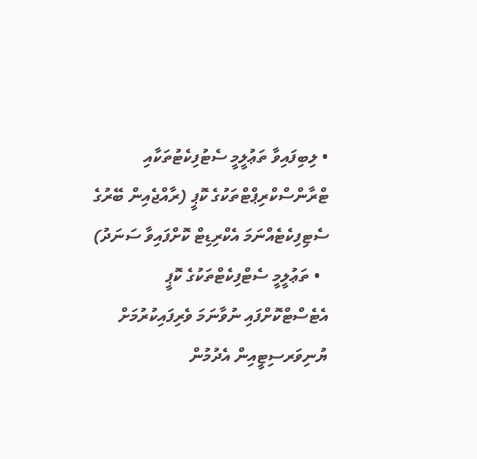• ލިބިފައިވާ ތަޢުލީމީ ސެޓުފިކެޓުތަކާއި ޓްރާންސްކްރިޕްޓްތަކުގެ ކޮޕީ (ރާއްޖެއިން ބޭރުގެ ސެޓިފިކެޓެއްނަމަ އެކްރިޑިޓް ކޮށްފައިވާ ސަނަދު)
  • ތަޢުލީމީ ސެޓްފިކެޓްތަކުގެ ކޮޕީ އެޓެސްޓްކޮށްފައި ނުވާނަމަ ވެރިފައިކުރުމަށް ޔުނިވަރސިޓީއިން އެދުމުން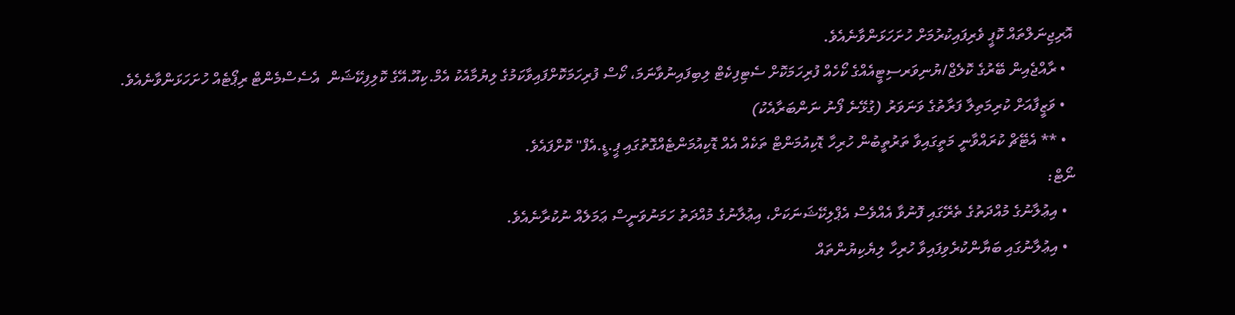އޮރިޖިނަލްތައް ކޮޕީ ވެރިފައިކުރުމަށް ހުށަހަޅަންވާނެއެވެ.
  • ރާއްޖެއިން ބޭރުގެ ކޮލެޖް/ޔުނިވަރސިޓީއެއްގެ ކޯހެއް ފުރިހަމަކޮށް ސެޓިފިކެޓް ލިބިފައިނުވާނަމަ، ކޯސް ފުރިހަމަކޮށްފައިވާކަމުގެ ލިޔުމާއެކު އެމް.ކިއޫ.އޭގެ ކޮލިފިކޭޝަން  އެސެސްމެންޓް ރިޕޯޓެއް ހުށަހަޅަންވާނެއެވެ.
  • ވަޒީފާއަށް ކުރިމަތިލާ ފަރާތުގެ ވަނަވަރު (ގުޅޭނެ ފޯނު ނަންބަރާއެކު)
  • ** އެޓޭޗް ކުރައްވާނީ މަތީގައިވާ ތަރުތީބުން ހުރިހާ ޑޮކިއުމަންޓް ތަކެއް އެއް ޑޮކިއުމަންޓެއްގޮތުގައި ޕީ.ޑީ.އެފް" ކޮށްފައެވެ.
ނޯޓް:
  • އިޢުލާނުގެ މުއްދަތުގެ ތެރޭގައި ފޮނުވާ އެއްވެސް އެޕްލިކޭޝަނަކަށް، އިޢުލާނުގެ މުއްދަތު ހަމަނުވަނީސް ޢަމަލެއް ނުކުރާނެއެވެ.
  • އިޢުލާނުގައި ބަޔާންކުރެވިފައިވާ ހުރިހާ ލިޔެކިޔުންތައް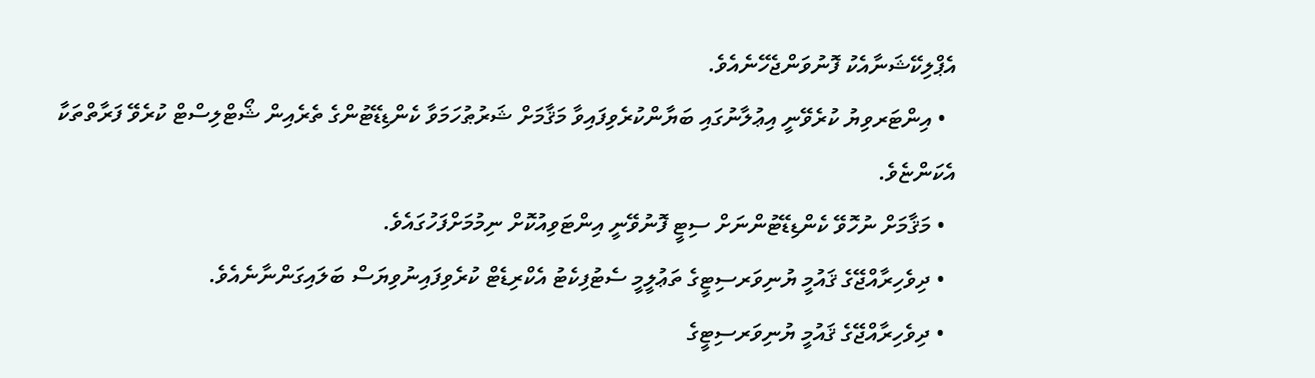އެޕްލިކޭޝަނާއެކު ފޮނުވަންޖެހޭނެއެވެ.
  • އިންޓަރވިޔު ކުރެވޭނީ އިޢުލާނުގައި ބަޔާންކުރެވިފައިވާ މަޤާމަށް ޝަރުޠުހަމަވާ ކެންޑިޑޭޓުންގެ ތެރެއިން ޝޯޓްލިސްޓް ކުރެވޭ ފަރާތްތަކާ އެކަންޏެވެ.
  • މަޤާމަށް ނުހޮވޭ ކެންޑިޑޭޓުންނަށް ސިޓީ ފޮނުވޭނީ އިންޓަވިއުކޮށް ނިމުމަށްފަހުގައެވެ.
  • ދިވެހިރާއްޖޭގެ ޤައުމީ ޔުނިވަރސިޓީގެ ތަޢުލީމީ ސެޓުފިކެޓު އެކްރިޑެޓް ކުރެވިފައިނުވިޔަސް ބަލައިގަންނާނެއެވެ.
  • ދިވެހިރާއްޖޭގެ ޤައުމީ ޔުނިވަރސިޓީގެ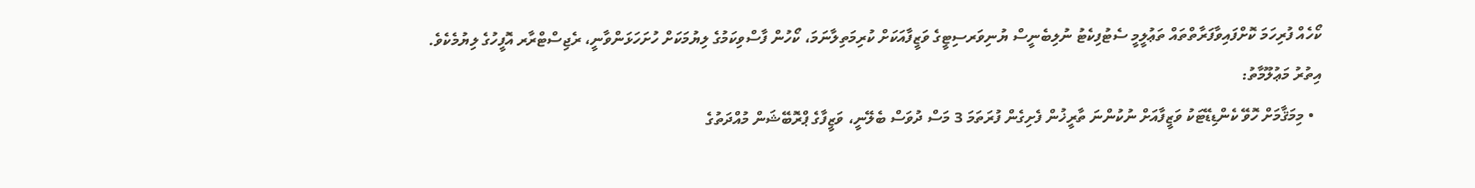ކޯހެއް ފުރިހަމަ ކޮށްފައިވާފަރާތްތައް ތަޢުލީމީ ސެޓުފިކެޓު ނުލިބެނީސް ޔުނިވަރސިޓީގެ ވަޒީފާއަކަށް ކުރިމަތިލާނަމަ، ކޯހުން ފާސްވިކަމުގެ ލިޔުމަކަށް ހުށަހަޅަންވާނީ، ރެޖިސްޓްރާރ އޮފީހުގެ ލިޔުމެކެވެ.
އިތުރު މަޢުލޫމާތު:
  • މިމަޤާމަށް ހޮވޭ ކެންޑިޑޭޓަކު ވަޒީފާއަށް ނުކުންނަ ތާރީޚުން ފެށިގެން ފުރަތަމަ 3 މަސް ދުވަސް ބެލޭނީ، ވަޒީފާގެ ޕްރޮބޭޝަން މުއްދަތުގެ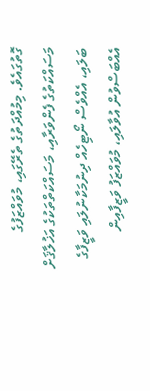ގޮތުގައެވެ. މިމުއްދަތުގެ ތެރޭގައި، މުވައްޒަފުގެ މަސައްކަތުގެ ފެންވަރާއި، މަސައްކަތްތަކުގެ އަޚުލާޤަށް ބަލައި، އެއްވެސް ނޯޓިހެއް ދިނުމަކާނުލައި ވަޒީފާގެ އެއްބަސްވުން އުވާލައި، މުވައްޒަފު ވަޒީފާއިން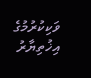ވަކިކުރުމުގެ އިޚުތިޔާރު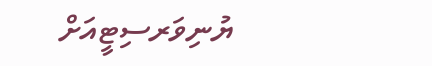ޔުނިވަރސިޓީއަށް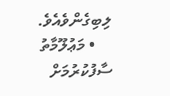ލިބިގެންވެއެވެ.
    • މަޢުލޫމާތު ސާފުކުރުމަށް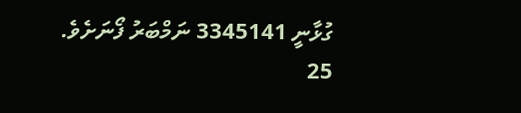ގުޅާނީ 3345141 ނަމްބަރު ފޯނަށެވެ.
25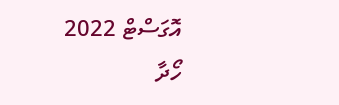އޮގަސްޓް 2022
ހޯދާ